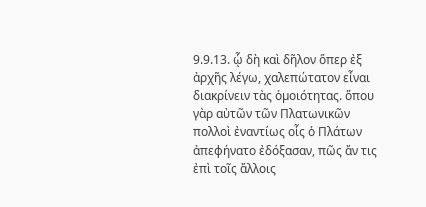9.9.13. ᾧ δὴ καὶ δῆλον ὅπερ ἐξ ἀρχῆς λέγω, χαλεπώτατον εἶναι διακρίνειν τὰς ὁµοιότητας. ὅπου γὰρ αὐτῶν τῶν Πλατωνικῶν πολλοὶ ἐναντίως οἷς ὁ Πλάτων ἀπεφήνατο ἐδόξασαν, πῶς ἄν τις ἐπὶ τοῖς ἄλλοις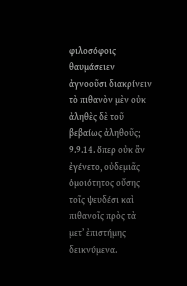φιλοσόφοις θαυµάσειεν ἀγνοοῦσι διακρίνειν τὸ πιθανὸν µὲν οὐκ ἀληθὲς δὲ τοῦ βεβαίως ἀληθοῦς;
9.9.14. ὅπερ οὐκ ἂν ἐγένετο, οὐδεµιᾶς ὁµοιότητος οὔσης τοῖς ψευδέσι καὶ πιθανοῖς πρὸς τὰ µετ’ ἐπιστήµης δεικνύµενα.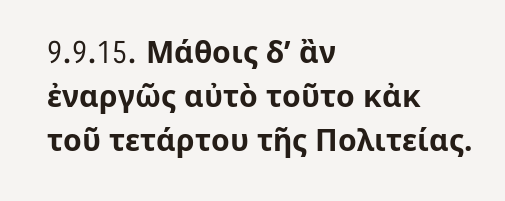9.9.15. Mάθοις δ’ ἂν ἐναργῶς αὐτὸ τοῦτο κἀκ τοῦ τετάρτου τῆς Πολιτείας.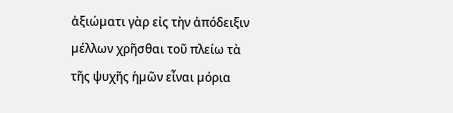ἀξιώµατι γὰρ εἰς τὴν ἀπόδειξιν µέλλων χρῆσθαι τοῦ πλείω τὰ τῆς ψυχῆς ἡµῶν εἶναι µόρια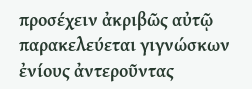προσέχειν ἀκριβῶς αὐτῷ παρακελεύεται γιγνώσκων ἐνίους ἀντεροῦντας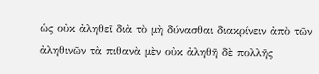ὡς οὐκ ἀληθεῖ διὰ τὸ µὴ δύνασθαι διακρίνειν ἀπὸ τῶν ἀληθινῶν τὰ πιθανὰ µὲν οὐκ ἀληθῆ δὲ πολλῆς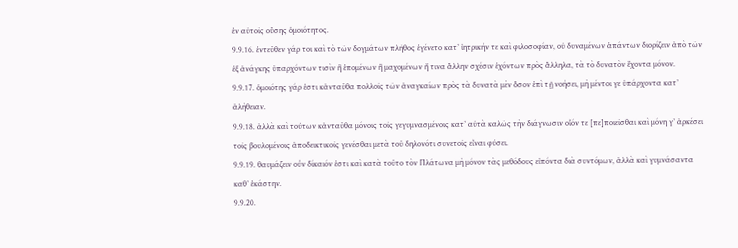ἐν αὐτοῖς οὔσης ὁµοιότητος.
9.9.16. ἐντεῦθεν γάρ τοι καὶ τὸ τῶν δογµάτων πλῆθος ἐγένετο κατ’ ἰητρικήν τε καὶ φιλοσοφίαν, οὐ δυναµένων ἁπάντων διορίζειν ἀπὸ τῶν ἐξ ἀνάγκης ὑπαρχόντων τισὶν ἢ ἑποµένων ἢ µαχοµένων ἤ τινα ἄλλην σχέσιν ἐχόντων πρὸς ἄλληλα, τὰ τὸ δυνατὸν ἔχοντα µόνον.
9.9.17. ὁµοιότης γάρ ἐστι κἀνταῦθα πολλοῖς τῶν ἀναγκαίων πρὸς τὰ δυνατὰ µὲν ὅσον ἐπὶ τῇ νοήσει, µὴ µέντοι γε ὑπάρχοντα κατ’ ἀλήθειαν.
9.9.18. ἀλλὰ καὶ τούτων κἀνταῦθα µόνοις τοῖς γεγυµνασµένοις κατ’ αὐτὰ καλῶς τὴν διάγνωσιν οἷόν τε [πε]ποιεῖσθαι καὶ µόνη γ’ ἀρκέσει τοῖς βουλοµένοις ἀποδεικτικοῖς γενέσθαι µετὰ τοῦ δηλονότι συνετοῖς εἶναι φύσει.
9.9.19. θαυµάζειν οὖν δίκαιόν ἐστι καὶ κατὰ τοῦτο τὸν Πλάτωνα µὴ µόνον τὰς µεθόδους εἰπόντα διὰ συντόµων, ἀλλὰ καὶ γυµνάσαντα καθ’ ἑκάστην.
9.9.20.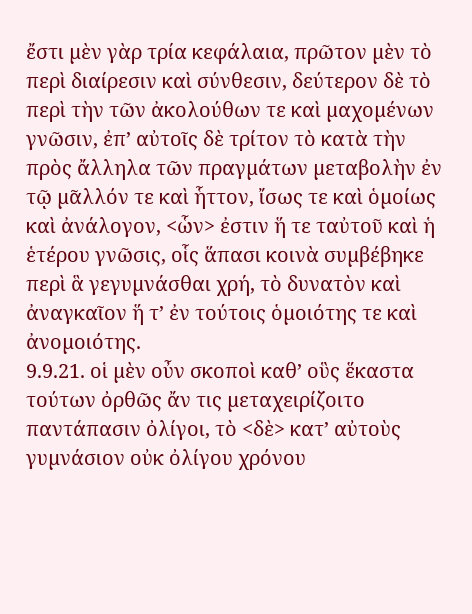ἔστι µὲν γὰρ τρία κεφάλαια, πρῶτον µὲν τὸ περὶ διαίρεσιν καὶ σύνθεσιν, δεύτερον δὲ τὸ περὶ τὴν τῶν ἀκολούθων τε καὶ µαχοµένων γνῶσιν, ἐπ’ αὐτοῖς δὲ τρίτον τὸ κατὰ τὴν πρὸς ἄλληλα τῶν πραγµάτων µεταβολὴν ἐν τῷ µᾶλλόν τε καὶ ἧττον, ἴσως τε καὶ ὁµοίως καὶ ἀνάλογον, <ὧν> ἐστιν ἥ τε ταὐτοῦ καὶ ἡ ἑτέρου γνῶσις, οἷς ἅπασι κοινὰ συµβέβηκε περὶ ἃ γεγυµνάσθαι χρή, τὸ δυνατὸν καὶ ἀναγκαῖον ἥ τ’ ἐν τούτοις ὁµοιότης τε καὶ ἀνοµοιότης.
9.9.21. οἱ µὲν οὖν σκοποὶ καθ’ οὓς ἕκαστα τούτων ὀρθῶς ἄν τις µεταχειρίζοιτο παντάπασιν ὀλίγοι, τὸ <δὲ> κατ’ αὐτοὺς γυµνάσιον οὐκ ὀλίγου χρόνου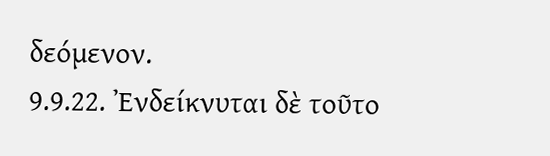δεόµενον.
9.9.22. Ἐνδείκνυται δὲ τοῦτο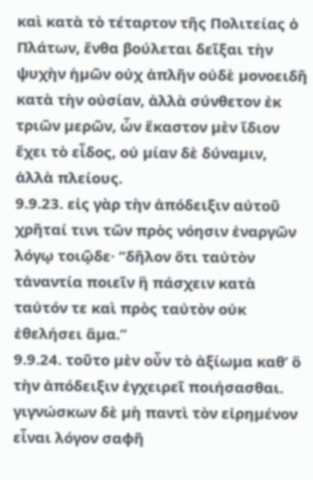καὶ κατὰ τὸ τέταρτον τῆς Πολιτείας ὁ Πλάτων, ἔνθα βούλεται δεῖξαι τὴν ψυχὴν ἡµῶν οὐχ ἁπλῆν οὐδὲ µονοειδῆ κατὰ τὴν οὐσίαν, ἀλλὰ σύνθετον ἐκ τριῶν µερῶν, ὧν ἕκαστον µὲν ἴδιον ἔχει τὸ εἶδος, οὐ µίαν δὲ δύναµιν, ἀλλὰ πλείους.
9.9.23. εἰς γὰρ τὴν ἀπόδειξιν αὐτοῦ χρῆταί τινι τῶν πρὸς νόησιν ἐναργῶν λόγῳ τοιῷδε· “δῆλον ὅτι ταὐτὸν τἀναντία ποιεῖν ἢ πάσχειν κατὰ ταὐτόν τε καὶ πρὸς ταὐτὸν οὐκ ἐθελήσει ἅµα.”
9.9.24. τοῦτο µὲν οὖν τὸ ἀξίωµα καθ’ ὃ τὴν ἀπόδειξιν ἐγχειρεῖ ποιήσασθαι. γιγνώσκων δὲ µὴ παντὶ τὸν εἰρηµένον εἶναι λόγον σαφῆ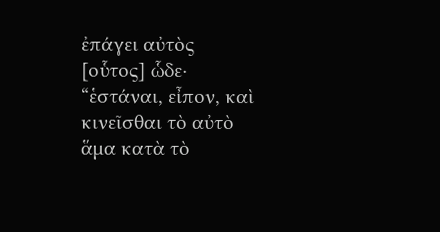ἐπάγει αὐτὸς [οὗτος] ὧδε· “ἑστάναι, εἶπον, καὶ κινεῖσθαι τὸ αὐτὸ ἅµα κατὰ τὸ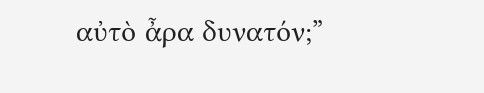αὐτὸ ἆρα δυνατόν;”